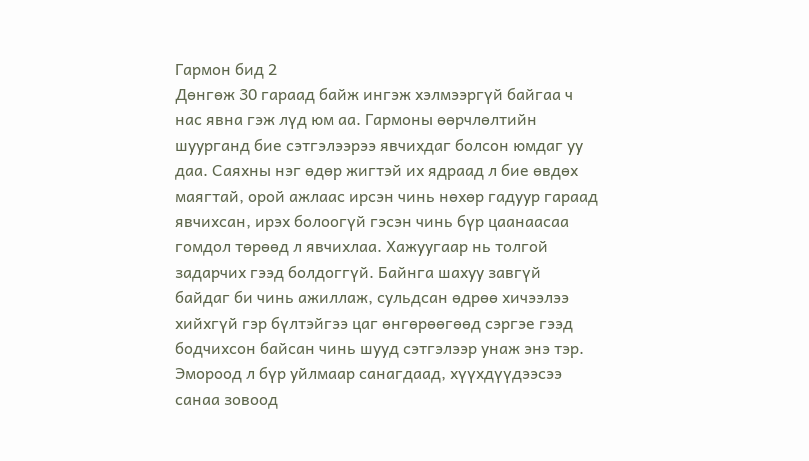Гармон бид 2
Дөнгөж 30 гараад байж ингэж хэлмээргүй байгаа ч нас явна гэж лүд юм аа. Гармоны өөрчлөлтийн шуурганд бие сэтгэлээрээ явчихдаг болсон юмдаг уу даа. Саяхны нэг өдөр жигтэй их ядраад л бие өвдөх маягтай, орой ажлаас ирсэн чинь нөхөр гадуур гараад явчихсан, ирэх болоогүй гэсэн чинь бүр цаанаасаа гомдол төрөөд л явчихлаа. Хажуугаар нь толгой задарчих гээд болдоггүй. Байнга шахуу завгүй байдаг би чинь ажиллаж, сульдсан өдрөө хичээлээ хийхгүй гэр бүлтэйгээ цаг өнгөрөөгөөд сэргэе гээд бодчихсон байсан чинь шууд сэтгэлээр унаж энэ тэр. Эмороод л бүр уйлмаар санагдаад, хүүхдүүдээсээ санаа зовоод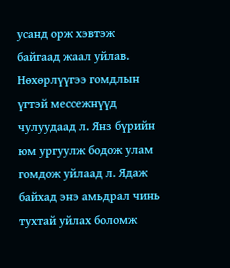усанд орж хэвтэж байгаад жаал уйлав. Нөхөрлүүгээ гомдлын үгтэй мессежнүүд чулуудаад л. Янз бүрийн юм ургуулж бодож улам гомдож уйлаад л. Ядаж байхад энэ амьдрал чинь тухтай уйлах боломж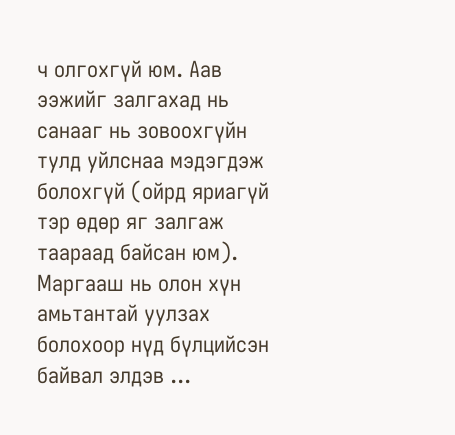ч олгохгүй юм. Аав ээжийг залгахад нь санааг нь зовоохгүйн тулд уйлснаа мэдэгдэж болохгүй (ойрд яриагүй тэр өдөр яг залгаж таараад байсан юм). Маргааш нь олон хүн амьтантай уулзах болохоор нүд бүлцийсэн байвал элдэв ...